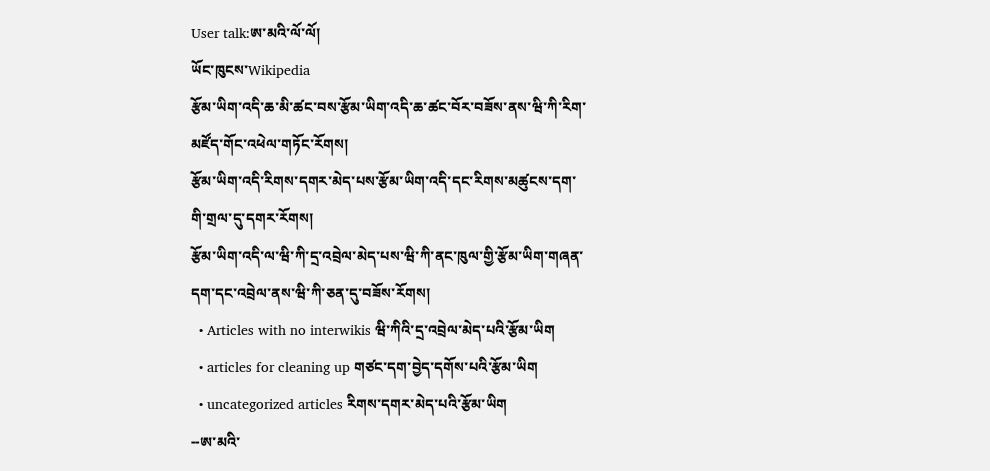User talk:ཨ་མའི་ལོ་ལོ།
ཡོང་ཁུངས་Wikipedia
རྩོམ་ཡིག་འདི་ཆ་མི་ཚང་བས་རྩོམ་ཡིག་འདི་ཆ་ཚང་བོར་བཟོས་ནས་ཝི་ཀི་རིག་མཛོད་གོང་འཕེལ་གཏོང་རོགས།
རྩོམ་ཡིག་འདི་རིགས་དགར་མེད་པས་རྩོམ་ཡིག་འདི་དང་རིགས་མཚུངས་དག་གི་གྲལ་དུ་དགར་རོགས།
རྩོམ་ཡིག་འདི་ལ་ཝི་ཀི་དྲ་འབྲེལ་མེད་པས་ཝི་ཀི་ནང་ཁུལ་གྱི་རྩོམ་ཡིག་གཞན་དག་དང་འབྲེལ་ནས་ཝི་ཀི་ཅན་དུ་བཟོས་རོགས།
  • Articles with no interwikis ཝི་ཀིའི་དྲ་འབྲེལ་མེད་པའི་རྩོམ་ཡིག
  • articles for cleaning up གཙང་དག་བྱེད་དགོས་པའི་རྩོམ་ཡིག
  • uncategorized articles རིགས་དགར་མེད་པའི་རྩོམ་ཡིག
--ཨ་མའི་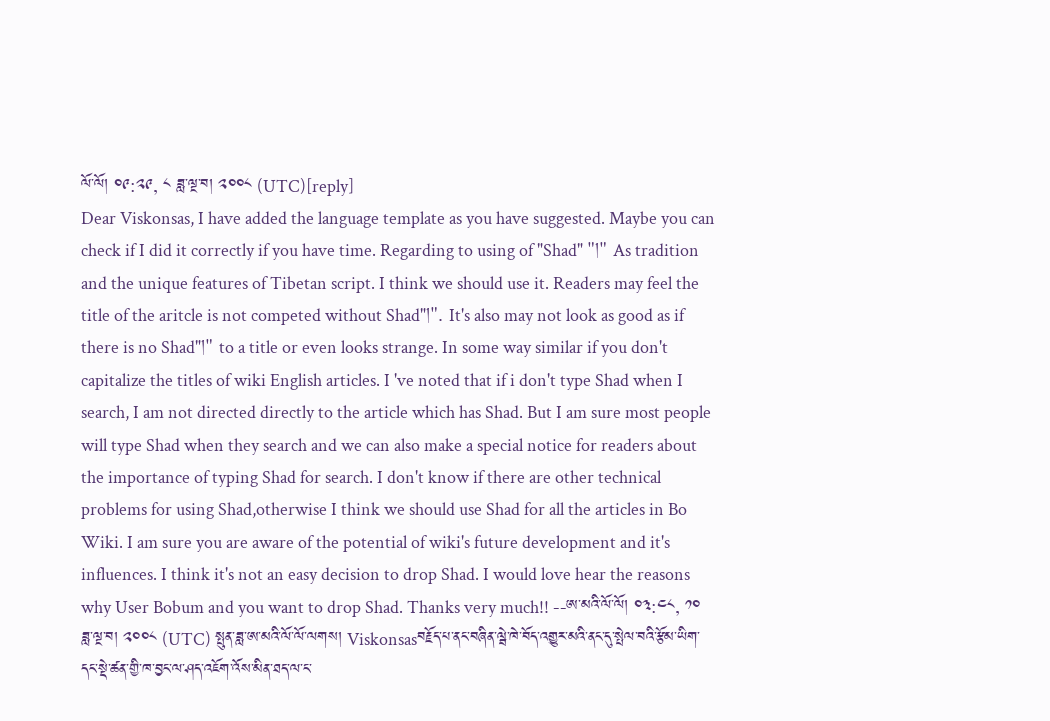ལོ་ལོ། ༠༩:༢༩, ༨ ཟླ་ལྔ་བ། ༢༠༠༨ (UTC)[reply]
Dear Viskonsas, I have added the language template as you have suggested. Maybe you can check if I did it correctly if you have time. Regarding to using of "Shad" "།" As tradition and the unique features of Tibetan script. I think we should use it. Readers may feel the title of the aritcle is not competed without Shad"།". It's also may not look as good as if there is no Shad"།" to a title or even looks strange. In some way similar if you don't capitalize the titles of wiki English articles. I 've noted that if i don't type Shad when I search, I am not directed directly to the article which has Shad. But I am sure most people will type Shad when they search and we can also make a special notice for readers about the importance of typing Shad for search. I don't know if there are other technical problems for using Shad,otherwise I think we should use Shad for all the articles in Bo Wiki. I am sure you are aware of the potential of wiki's future development and it's influences. I think it's not an easy decision to drop Shad. I would love hear the reasons why User Bobum and you want to drop Shad. Thanks very much!! --ཨ་མའི་ལོ་ལོ། ༠༣:༤༨, ༡༠ ཟླ་ལྔ་བ། ༢༠༠༨ (UTC) སྤུན་ཟླ་ཨ་མའི་ལོ་ལོ་ལགས། Viskonsasབརྗོད་པ་ནང་བཞིན་ལྦེ་ཁེ་བོད་འགྱུར་མའི་ནང་དུ་སྤེལ་བའི་རྩོམ་ཡིག་དང་སྡེ་ཚན་གྱི་ཁ་བྱང་ལ་ཤད་འཇོག་འོས་མིན་ཐད་ལ་ང་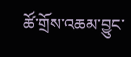ཚོ་གྲོས་འཆམ་བྱུང་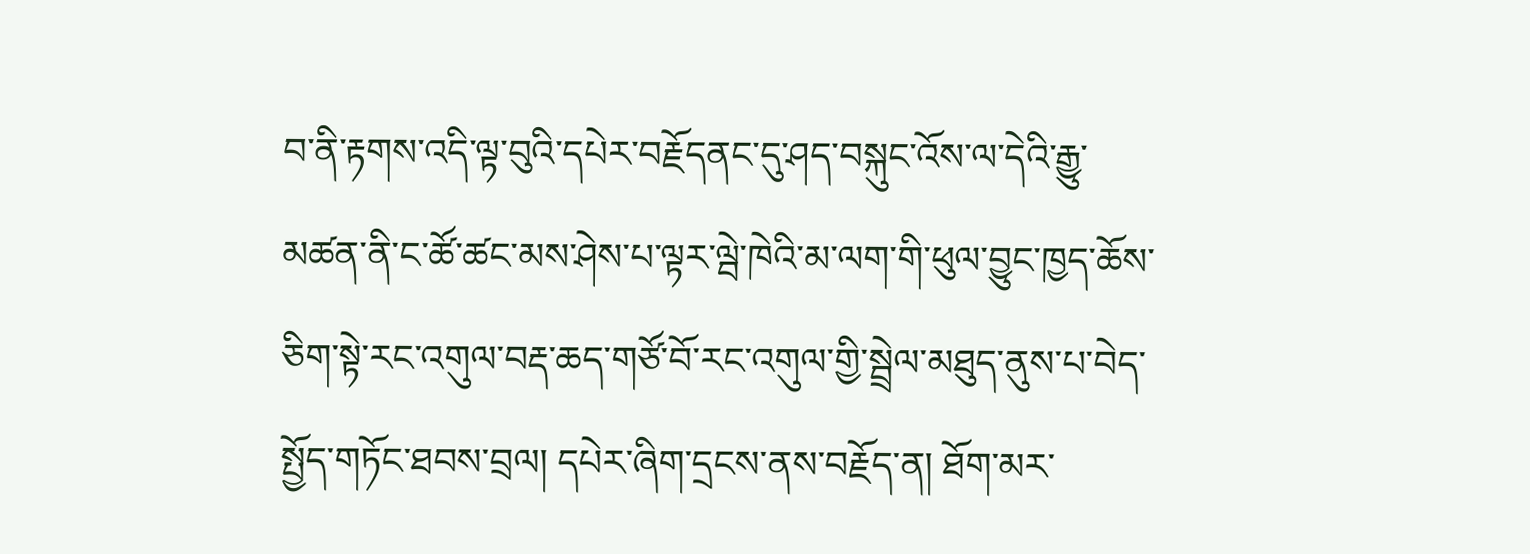བ་ནི་རྟགས་འདི་ལྟ་བུའི་དཔེར་བརྗོདནང་དུ་ཤད་བསྐུང་འོས་ལ་དེའི་རྒྱུ་མཚན་ནི་ང་ཚོ་ཚང་མས་ཤེས་པ་ལྟར་ལྦེ་ཁེའི་མ་ལག་གི་ཕུལ་བྱུང་ཁྱད་ཆོས་ཅིག་སྟེ་རང་འགུལ་བརྡ་ཆད་གཙོ་བོ་རང་འགུལ་གྱི་སྦྲེལ་མཐུད་ནུས་པ་བེད་སྤྱོད་གཏོང་ཐབས་བྲལ། དཔེར་ཞིག་དྲངས་ནས་བརྗོད་ན། ཐོག་མར་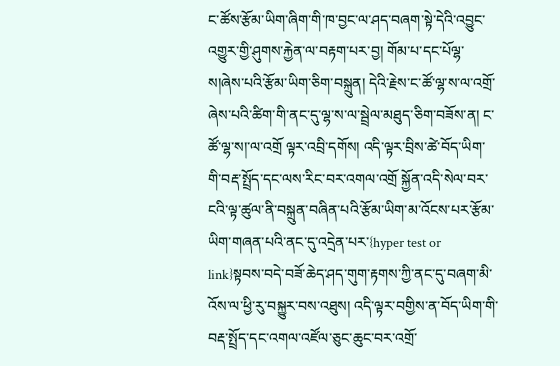ང་ཚོས་རྩོམ་ཡིག་ཞིག་གི་ཁ་བྱང་ལ་ཤད་བཞག་སྟེ་དེའི་འབྱུང་འགྱུར་གྱི་ཤུགས་རྐྱེན་ལ་བརྟག་པར་བྱ། གོམ་པ་དང་པོལྷ་ས།ཞེས་པའི་རྩོམ་ཡིག་ཅིག་བསྐྲུན། དེའི་རྗེས་ང་ཚོ་ལྷ་ས་ལ་འགྲོ་ཞེས་པའི་ཚིག་གི་ནང་དུ་ལྷ་ས་ལ་སྦྲེལ་མཐུད་ཅིག་བཟོས་ན། ང་ཚོ་ལྷ་ས།་ལ་འགྲོ ལྟར་འབྲི་དགོས། འདི་ལྟར་བྲིས་ཚེ་བོད་ཡིག་གི་བརྡ་སྤྲོད་དང་ལས་རིང་བར་འགལ་འགྲོ སྐྱོན་འདི་སེལ་བར་ངའི་ལྟ་ཚུལ་ནི་བསྐྲུན་བཞིན་པའི་རྩོམ་ཡིག་མ་འོངས་པར་རྩོམ་ཡིག་གཞན་པའི་ནང་དུ་འདྲེན་པར་{hyper test or link}སྟབས་བདེ་བཟོ་ཆེད་ཤད་གུག་རྟགས་ཀྱི་ནང་དུ་བཞག་མི་འོས་ལ་ཕྱི་རུ་བསྐྱུར་བས་འཐུས། འདི་ལྟར་བགྱིས་ན་བོད་ཡིག་གི་བརྡ་སྤྲོད་དང་འགལ་འཛོལ་ཅུང་ཆུང་བར་འགྲོ་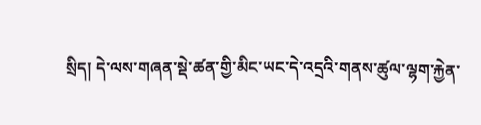སྲིད། དེ་ལས་གཞན་སྡེ་ཚན་གྱི་མིང་ཡང་དེ་འདྲའི་གནས་ཚུལ་ལྷག་རྐྱེན་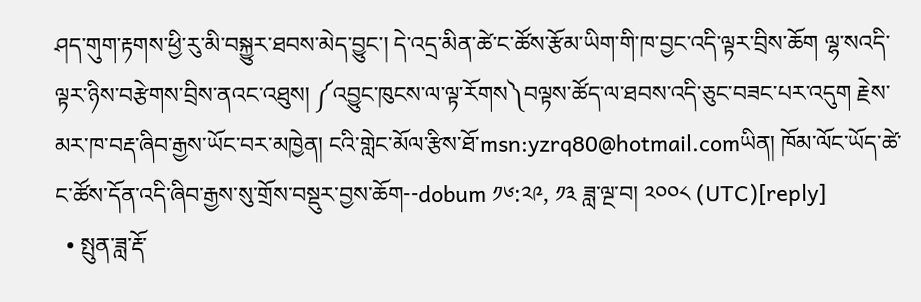ཤད་གུག་རྟགས་ཕྱི་རུ་མི་བསྐྱུར་ཐབས་མེད་བྱུང་། དེ་འདྲ་མིན་ཚེ་ང་ཚོས་རྩོམ་ཡིག་གི་ཁ་བྱང་འདི་ལྟར་བྲིས་ཆོག ལྷ་སའདི་ལྟར་ཉིས་བརྩེགས་བྲིས་ནའང་འཐུས། ༼འབྱུང་ཁུངས་ལ་ལྟ་རོགས༽བལྟས་ཚོད་ལ་ཐབས་འདི་ཅུང་བཟང་པར་འདུག རྗེས་མར་ཁ་བརྡ་ཞིབ་རྒྱས་ཡོང་བར་མཁྱེན། ངའི་གླེང་མོལ་རྩིས་ཐོ་msn:yzrq80@hotmail.comཡིན། ཁོམ་ལོང་ཡོད་ཚེ་ང་ཚོས་དོན་འདི་ཞིབ་རྒྱས་སུ་གྲོས་བསྡུར་བྱས་ཆོག--dobum ༡༦:༢༩, ༡༣ ཟླ་ལྔ་བ། ༢༠༠༨ (UTC)[reply]
  • སྤུན་ཟླ་རྡོ་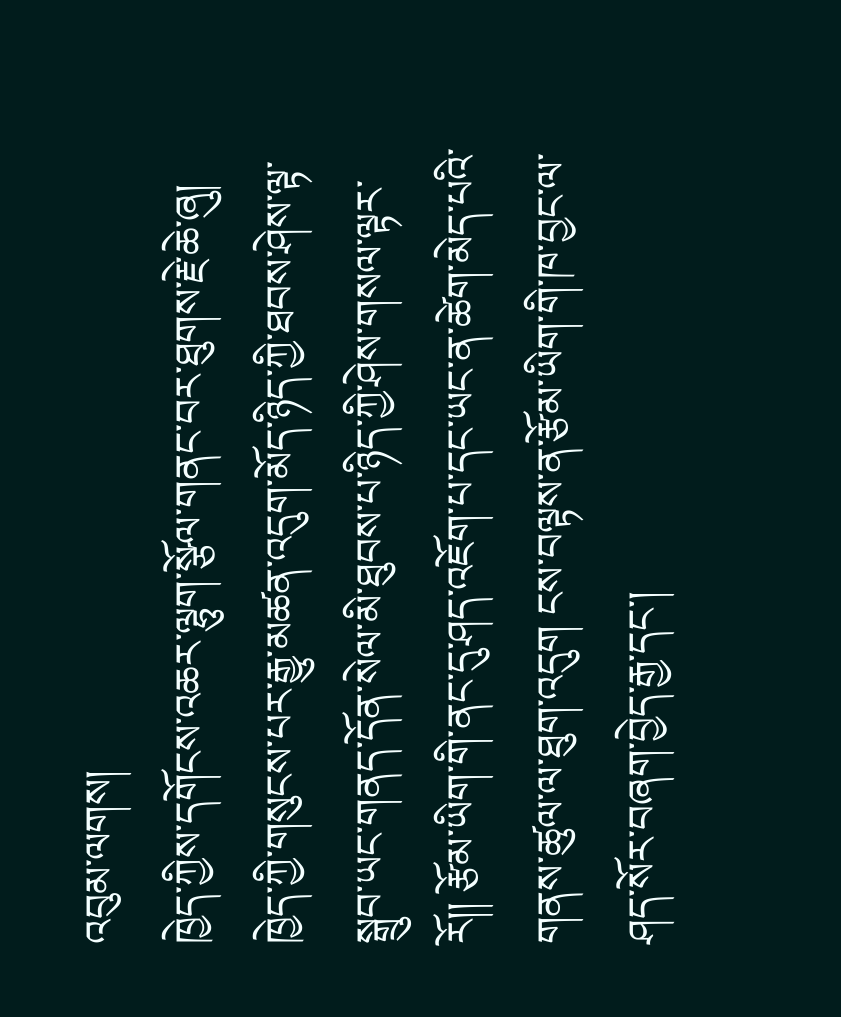འབུམ་ལགས།
ཁྱེད་ཀྱིས་དགོངས་འཆར་ལྷུག་སྩོལ་གནང་བར་ཐུགས་རྗེ་ཆེ་ཞུ། ཁྱེད་ཀྱི་གསུངས་པར་རྒྱུ་མཚན་འདུག་མོད་ཉིད་ཀྱི་ཐབས་ཤེས་ལྟ་སྒྲུབ་ཡང་གནད་དོན་སེལ་མི་ཐུབས་པ་ཉིད་ཀྱི་ཤེས་གསལ་ལྟར་རོ།། རྩོམ་ཡིག་གི་ནང་དུ་ཤད་འཇོག་པ་དང་ཡང་ན་ཚེག་མེད་པའི་གནས་ཚུལ་ལ་ཐུག་འདུག ངས་བལྟས་ན་རྩོམ་ཡིག་གི་ཁ་བྱང་ལ་ཤད་སོར་བཞག་བྱེད་རྒྱ་དང་།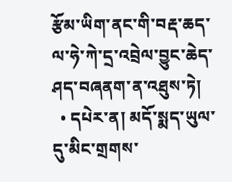རྩོམ་ཡིག་ནང་གི་བརྡ་ཆད་ལ་ཧེ་ཀེ་དྲ་འབྲེལ་བྱུང་ཆེད་ཤད་བཞནག་ན་འཐུས་ཏེ།
  • དཔེར་ན། མདོ་སྨད་ཡུལ་དུ་མིང་གྲགས་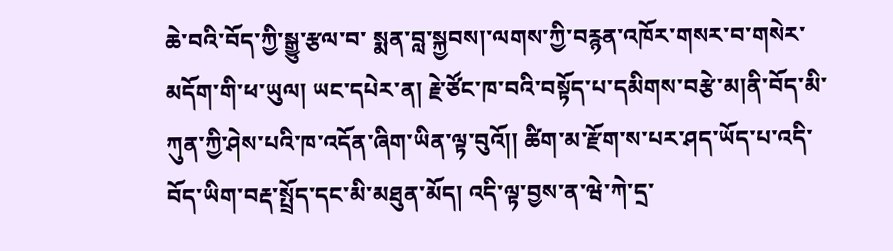ཆེ་བའི་བོད་ཀྱི་སྒྱུ་རྩལ་བ་ སྨན་བླ་སྐྱབས།་ལགས་ཀྱི་བརྙན་འཁོར་གསར་བ་གསེར་མདོག་གི་ཕ་ཡུལ། ཡང་དཔེར་ན། རྗེ་ཙོང་ཁ་བའི་བསྟོད་པ་དམིགས་བརྩེ་མ།ནི་བོད་མི་ཀུན་ཀྱི་ཤེས་པའི་ཁ་འདོན་ཞིག་ཡིན་ལྟ་བུའོ།། ཚིག་མ་རྫོག་ས་པར་ཤད་ཡོད་པ་འདི་བོད་ཡིག་བརྡ་སྤྲོད་དང་མི་མཐུན་མོད། འདི་ལྟ་བྱས་ན་ཝེ་ཀེ་དྲ་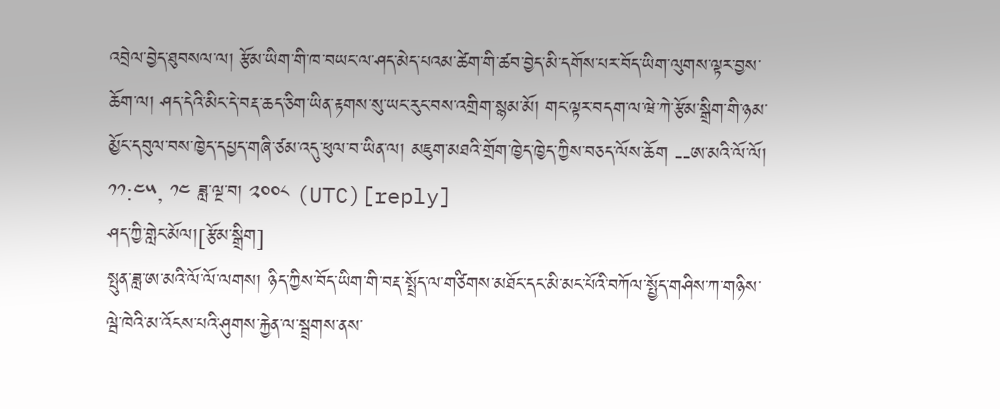འབྲེལ་བྱེད་ཐུབསལ་ལ། རྩོམ་ཡིག་གི་ཁ་བཡང་ལ་ཤད་མེད་པའམ་ཚེག་གི་ཚབ་བྱེད་མི་དགོས་པར་བོད་ཡིག་ལུགས་ལྟར་བྱས་ཆོག་ལ། ཤད་དེའི་མིང་དེ་བརྡ་ཆད་ཅིག་ཡིན་རྟགས་སུ་ཡང་རུང་བས་འགྲིག་སྙམ་མོ། གང་ལྟར་བདག་ལ་ཝེ་ཀེ་རྩོམ་སྒྲིག་གི་ཉམ་མྱོང་དབུལ་བས་ཁྱེད་དཔྱད་གཞི་ཙམ་འདུ་ཕུལ་བ་ཡིན་ལ། མཇུག་མཐའི་གྲོག་ཁྱེད་ཁྱེད་ཀྱིས་བཅད་ལོས་ཆོག --ཨ་མའི་ལོ་ལོ། ༡༡:༤༥, ༡༤ ཟླ་ལྔ་བ། ༢༠༠༨ (UTC)[reply]
ཤད་ཀྱི་གླེང་མོལ།[རྩོམ་སྒྲིག]
སྤུན་ཟླ་ཨ་མའི་ལོ་ལོ་ལགས། ཉིད་ཀྱིས་བོད་ཡིག་གི་བརྡ་སྤྲོད་ལ་གཙིགས་མཐོང་དང་མི་མང་པོའི་བཀོལ་སྤྱོད་གཤིས་ཀ་གཉིས་ལྦེ་ཁེའི་མ་འོངས་པའི་ཤུགས་རྐྱེན་ལ་སྦྲགས་ནས་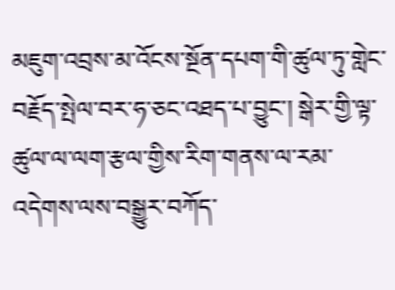མཇུག་འབྲས་མ་འོངས་སྔོན་དཔག་གི་ཚུལ་ཏུ་གླེང་བརྗོད་སྤེལ་བར་ཧ་ཅང་འཐད་པ་བྱུང་། སྒེར་གྱི་ལྟ་ཚུལ་ལ་ལག་རྩལ་གྱིས་རིག་གནས་ལ་རམ་འདེགས་ལས་བསྒྱུར་བཀོད་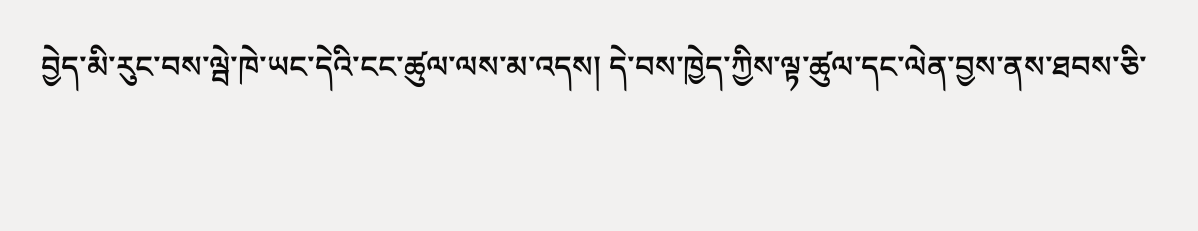བྱེད་མི་རུང་བས་ལྦེ་ཁེ་ཡང་དེའི་ངང་ཚུལ་ལས་མ་འདས། དེ་བས་ཁྱེད་ཀྱིས་ལྟ་ཚུལ་དང་ལེན་བྱས་ནས་ཐབས་ཅི་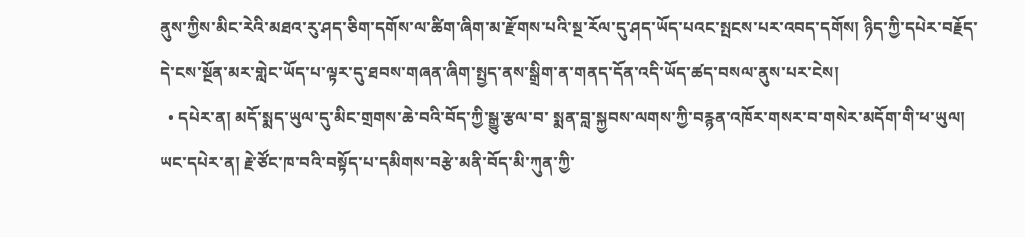ནུས་ཀྱིས་མིང་རེའི་མཐའ་རུ་ཤད་ཅིག་དགོས་ལ་ཚིག་ཞིག་མ་རྫོགས་པའི་སྔ་རོལ་དུ་ཤད་ཡོད་པའང་སྤངས་པར་འབད་དགོས། ཉིད་ཀྱི་དཔེར་བརྗོད་དེ་ངས་སྔོན་མར་གླེང་ཡོད་པ་ལྟར་དུ་ཐབས་གཞན་ཞིག་སྤྱད་ནས་སྒྲིག་ན་གནད་དོན་འདི་ཡོད་ཚད་བསལ་ནུས་པར་ངེས།
  • དཔེར་ན། མདོ་སྨད་ཡུལ་དུ་མིང་གྲགས་ཆེ་བའི་བོད་ཀྱི་སྒྱུ་རྩལ་བ་ སྨན་བླ་སྐྱབས་ལགས་ཀྱི་བརྙན་འཁོར་གསར་བ་གསེར་མདོག་གི་ཕ་ཡུལ། ཡང་དཔེར་ན། རྗེ་ཙོང་ཁ་བའི་བསྟོད་པ་དམིགས་བརྩེ་མནི་བོད་མི་ཀུན་ཀྱི་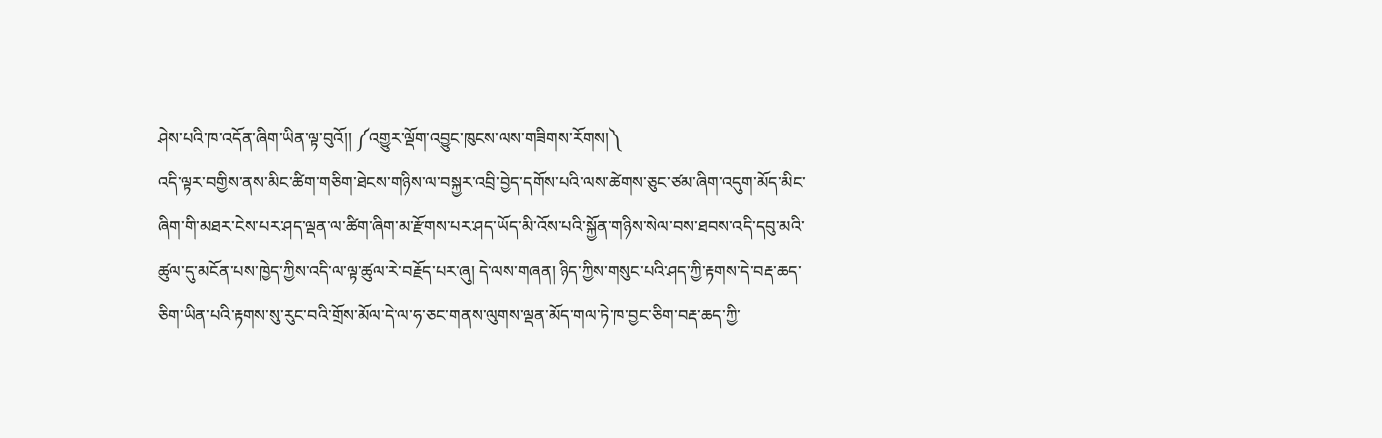ཤེས་པའི་ཁ་འདོན་ཞིག་ཡིན་ལྟ་བུའོ།། ༼འགྱུར་ལྡོག་འབྱུང་ཁུངས་ལས་གཟིགས་རོགས།༽
འདི་ལྟར་བགྱིས་ནས་མིང་ཚིག་གཅིག་ཐེངས་གཉིས་ལ་བསྐྱར་འབྲི་བྱེད་དགོས་པའི་ལས་ཚེགས་ཅུང་ཙམ་ཞིག་འདུག་མོད་མིང་ཞིག་གི་མཐར་ངེས་པར་ཤད་ལྡན་ལ་ཚིག་ཞིག་མ་རྫོགས་པར་ཤད་ཡོད་མི་འོས་པའི་སྐྱོན་གཉིས་སེལ་བས་ཐབས་འདི་དབུ་མའི་ཚུལ་དུ་མངོན་པས་ཁྱེད་ཀྱིས་འདི་ལ་ལྟ་ཚུལ་རེ་བརྗོད་པར་ཞུ། དེ་ལས་གཞན། ཉིད་ཀྱིས་གསུང་པའི་ཤད་ཀྱི་རྟགས་དེ་བརྡ་ཆད་ཅིག་ཡིན་པའི་རྟགས་སུ་རུང་བའི་གྲོས་མོལ་དེ་ལ་ཧ་ཅང་གནས་ལུགས་ལྡན་མོད་གལ་ཏེ་ཁ་བྱང་ཅིག་བརྡ་ཆད་ཀྱི་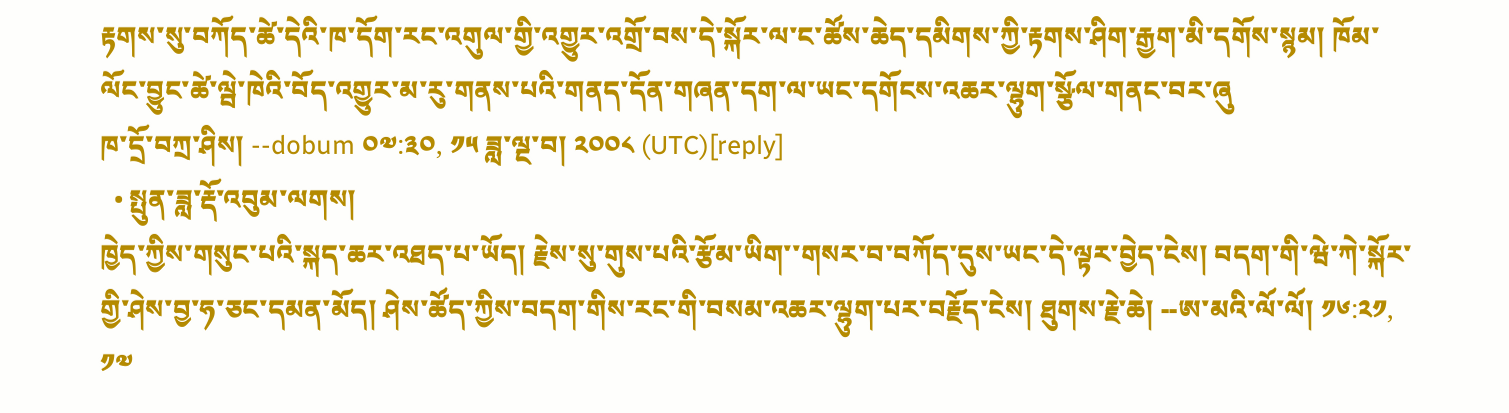རྟགས་སུ་བཀོད་ཚེ་དེའི་ཁ་དོག་རང་འགུལ་གྱི་འགྱུར་འགྲོ་བས་དེ་སྐོར་ལ་ང་ཚོས་ཆེད་དམིགས་ཀྱི་རྟགས་ཤིག་རྒྱག་མི་དགོས་སྙམ། ཁོམ་ལོང་བྱུང་ཚེ་ལྦེ་ཁེའི་བོད་འགྱུར་མ་རུ་གནས་པའི་གནད་དོན་གཞན་དག་ལ་ཡང་དགོངས་འཆར་ལྷུག་སྩོལ་གནང་བར་ཞུ
ཁ་དྲོ་བཀྲ་ཤིས། --dobum ༠༧:༣༠, ༡༥ ཟླ་ལྔ་བ། ༢༠༠༨ (UTC)[reply]
  • སྤུན་ཟླ་རྡོ་འབུམ་ལགས།
ཁྱེད་ཀྱིས་གསུང་པའི་སྐད་ཆར་འཐད་པ་ཡོད། རྗེས་སུ་གུས་པའི་རྩོམ་ཡིག་་གསར་བ་བཀོད་དུས་ཡང་དེ་ལྟར་བྱེད་ངེས། བདག་གི་ཝེ་ཀེ་སྐོར་གྱི་ཤེས་བྱ་ཧ་ཅང་དམན་མོད། ཤེས་ཚོད་ཀྱིས་བདག་གིས་རང་གི་བསམ་འཆར་ལྷུག་པར་བརྗོད་ངེས། ཐུགས་རྗེ་ཆེ། --ཨ་མའི་ལོ་ལོ། ༡༦:༢༡, ༡༧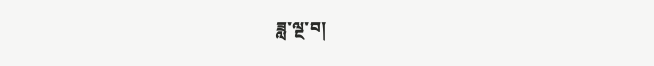ཟླ་ལྔ་བ།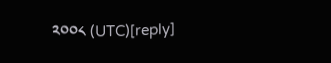༢༠༠༨ (UTC)[reply]